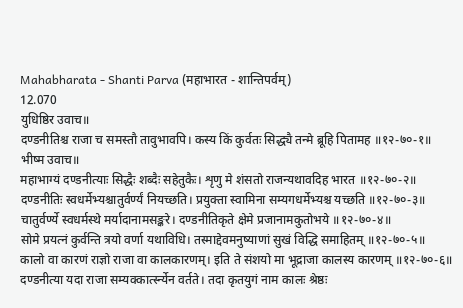Mahabharata - Shanti Parva (महाभारत - शान्तिपर्वम्)
12.070
युधिष्ठिर उवाच॥
दण्डनीतिश्च राजा च समस्तौ तावुभावपि। कस्य किं कुर्वतः सिद्ध्यै तन्मे ब्रूहि पितामह ॥१२-७०-१॥
भीष्म उवाच॥
महाभाग्यं दण्डनीत्याः सिद्धैः शब्दैः सहेतुकैः। शृणु मे शंसतो राजन्यथावदिह भारत ॥१२-७०-२॥
दण्डनीतिः स्वधर्मेभ्यश्चातुर्वर्ण्यं नियच्छति। प्रयुक्ता स्वामिना सम्यगधर्मेभ्यश्च यच्छति ॥१२-७०-३॥
चातुर्वर्ण्ये स्वधर्मस्थे मर्यादानामसङ्करे। दण्डनीतिकृते क्षेमे प्रजानामकुतोभये ॥१२-७०-४॥
सोमे प्रयत्नं कुर्वन्ति त्रयो वर्णा यथाविधि। तस्माद्देवमनुष्याणां सुखं विद्धि समाहितम् ॥१२-७०-५॥
कालो वा कारणं राज्ञो राजा वा कालकारणम्। इति ते संशयो मा भूद्राजा कालस्य कारणम् ॥१२-७०-६॥
दण्डनीत्या यदा राजा सम्यक्कार्त्स्न्येन वर्तते। तदा कृतयुगं नाम कालः श्रेष्ठः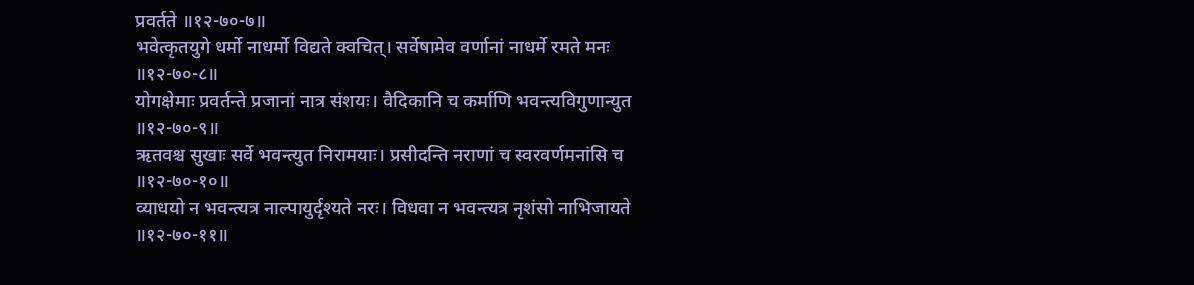प्रवर्तते ॥१२-७०-७॥
भवेत्कृतयुगे धर्मो नाधर्मो विद्यते क्वचित्। सर्वेषामेव वर्णानां नाधर्मे रमते मनः ॥१२-७०-८॥
योगक्षेमाः प्रवर्तन्ते प्रजानां नात्र संशयः। वैदिकानि च कर्माणि भवन्त्यविगुणान्युत ॥१२-७०-९॥
ऋतवश्च सुखाः सर्वे भवन्त्युत निरामयाः। प्रसीदन्ति नराणां च स्वरवर्णमनांसि च ॥१२-७०-१०॥
व्याधयो न भवन्त्यत्र नाल्पायुर्दृश्यते नरः। विधवा न भवन्त्यत्र नृशंसो नाभिजायते ॥१२-७०-११॥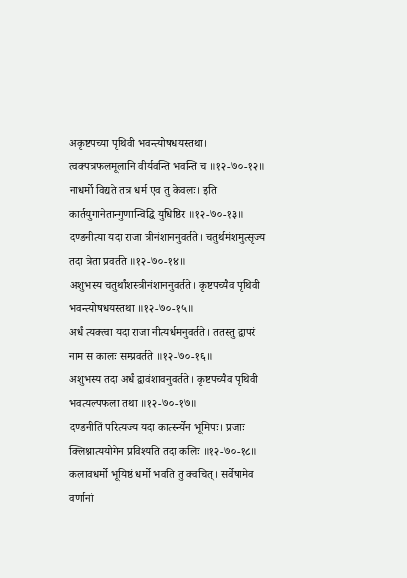अकृष्टपच्या पृथिवी भवन्त्योषधयस्तथा। त्वक्पत्रफलमूलानि वीर्यवन्ति भवन्ति च ॥१२-७०-१२॥
नाधर्मो विद्यते तत्र धर्म एव तु केवलः। इति कार्तयुगानेतान्गुणान्विद्धि युधिष्ठिर ॥१२-७०-१३॥
दण्डनीत्या यदा राजा त्रीनंशाननुवर्तते। चतुर्थमंशमुत्सृज्य तदा त्रेता प्रवर्तते ॥१२-७०-१४॥
अशुभस्य चतुर्थांशस्त्रीनंशाननुवर्तते। कृष्टपच्यैव पृथिवी भवन्त्योषधयस्तथा ॥१२-७०-१५॥
अर्धं त्यक्त्वा यदा राजा नीत्यर्धमनुवर्तते। ततस्तु द्वापरं नाम स कालः सम्प्रवर्तते ॥१२-७०-१६॥
अशुभस्य तदा अर्धं द्वावंशावनुवर्तते। कृष्टपच्यैव पृथिवी भवत्यल्पफला तथा ॥१२-७०-१७॥
दण्डनीतिं परित्यज्य यदा कार्त्स्न्येन भूमिपः। प्रजाः क्लिश्नात्ययोगेन प्रविश्यति तदा कलिः ॥१२-७०-१८॥
कलावधर्मो भूयिष्ठं धर्मो भवति तु क्वचित्। सर्वेषामेव वर्णानां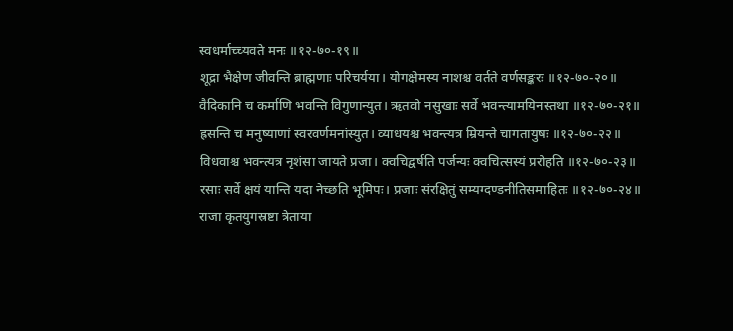स्वधर्माच्च्यवते मनः ॥१२-७०-१९॥
शूद्रा भैक्षेण जीवन्ति ब्राह्मणाः परिचर्यया। योगक्षेमस्य नाशश्च वर्तते वर्णसङ्करः ॥१२-७०-२०॥
वैदिकानि च कर्माणि भवन्ति विगुणान्युत। ऋतवो नसुखाः सर्वे भवन्त्यामयिनस्तथा ॥१२-७०-२१॥
ह्रसन्ति च मनुष्याणां स्वरवर्णमनांस्युत। व्याधयश्च भवन्त्यत्र म्रियन्ते चागतायुषः ॥१२-७०-२२॥
विधवाश्च भवन्त्यत्र नृशंसा जायते प्रजा। क्वचिद्वर्षति पर्जन्यः क्वचित्सस्यं प्ररोहति ॥१२-७०-२३॥
रसाः सर्वे क्षयं यान्ति यदा नेच्छति भूमिपः। प्रजाः संरक्षितुं सम्यग्दण्डनीतिसमाहितः ॥१२-७०-२४॥
राजा कृतयुगस्रष्टा त्रेताया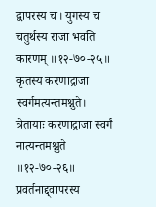द्वापरस्य च। युगस्य च चतुर्थस्य राजा भवति कारणम् ॥१२-७०-२५॥
कृतस्य करणाद्राजा स्वर्गमत्यन्तमश्नुते। त्रेतायाः करणाद्राजा स्वर्गं नात्यन्तमश्नुते ॥१२-७०-२६॥
प्रवर्तनाद्द्वापरस्य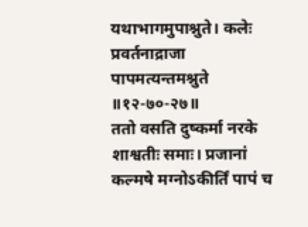यथाभागमुपाश्नुते। कलेः प्रवर्तनाद्राजा पापमत्यन्तमश्नुते ॥१२-७०-२७॥
ततो वसति दुष्कर्मा नरके शाश्वतीः समाः। प्रजानां कल्मषे मग्नोऽकीर्तिं पापं च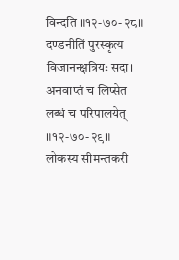विन्दति ॥१२-७०-२८॥
दण्डनीतिं पुरस्कृत्य विजानन्क्षत्रियः सदा। अनवाप्तं च लिप्सेत लब्धं च परिपालयेत् ॥१२-७०-२९॥
लोकस्य सीमन्तकरी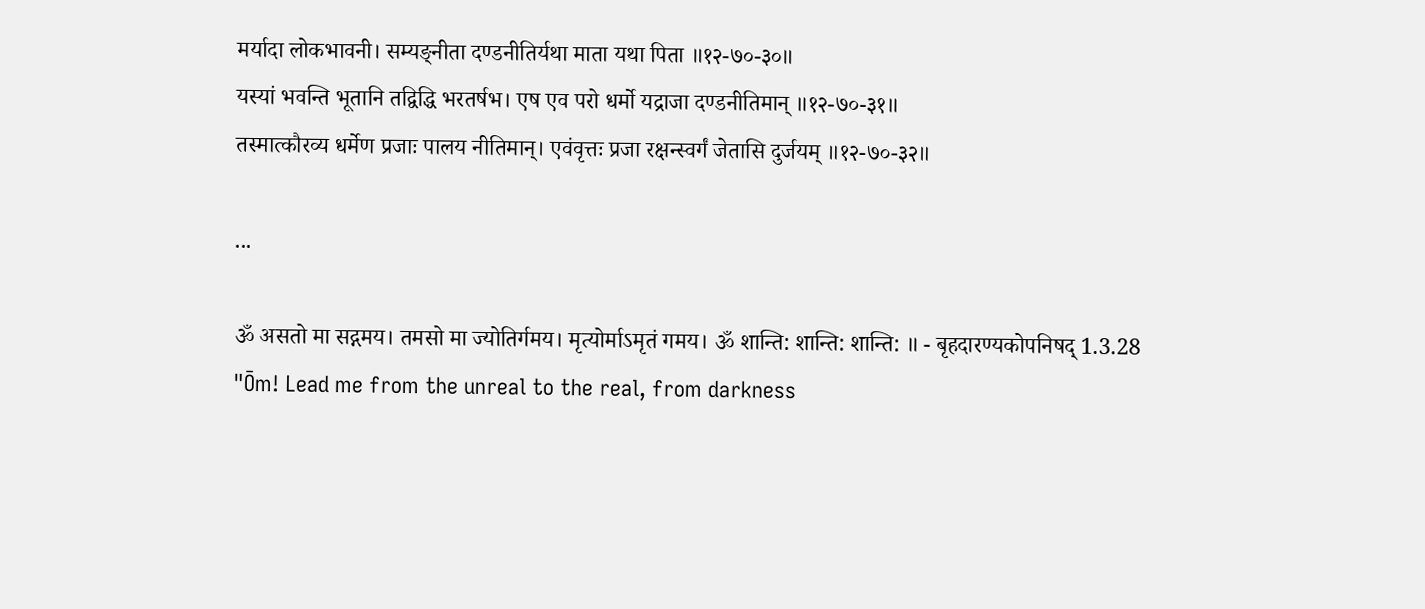मर्यादा लोकभावनी। सम्यङ्नीता दण्डनीतिर्यथा माता यथा पिता ॥१२-७०-३०॥
यस्यां भवन्ति भूतानि तद्विद्धि भरतर्षभ। एष एव परो धर्मो यद्राजा दण्डनीतिमान् ॥१२-७०-३१॥
तस्मात्कौरव्य धर्मेण प्रजाः पालय नीतिमान्। एवंवृत्तः प्रजा रक्षन्स्वर्गं जेतासि दुर्जयम् ॥१२-७०-३२॥

...

ॐ असतो मा सद्गमय। तमसो मा ज्योतिर्गमय। मृत्योर्माऽमृतं गमय। ॐ शान्ति: शान्ति: शान्ति: ॥ - बृहदारण्यकोपनिषद् 1.3.28
"Ōm! Lead me from the unreal to the real, from darkness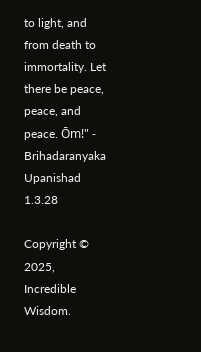to light, and from death to immortality. Let there be peace, peace, and peace. Ōm!" - Brihadaranyaka Upanishad 1.3.28

Copyright © 2025, Incredible Wisdom.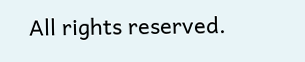All rights reserved.